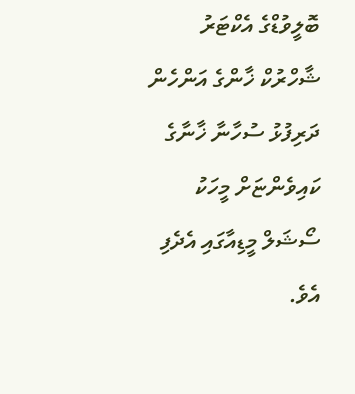ބޮލީވުޑްގެ އެކްޓަރު ޝާހްރުކް ޚާންގެ އަންހެން ދަރިފުޅު ސުހާނާ ޚާނާގެ ކައިވެންޏަށް މީހަކު ސޯޝަލް މީޑިއާގައި އެދެފި އެވެ.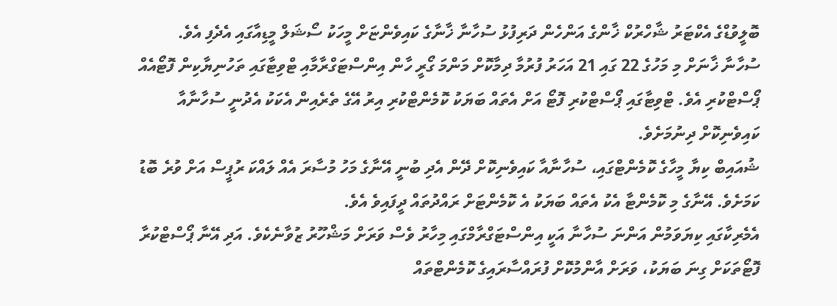ބޮލީވުޑްގެ އެކްޓަރު ޝާހްރުކް ޚާންގެ އަންހެން ދަރިފުޅު ސުހާނާ ޚާނާގެ ކައިވެންޏަށް މީހަކު ސޯޝަލް މީޑިއާގައި އެދެފި އެވެ.
ސުހާނާ ޚާނަށް މި މަހުގެ 22 ގައި 21 އަހަރު ފުރުމާ ދިމާކޮށް މަންމަ ގޯރީ ހާން އިންސްޓަގްރާމާއި ޓްވިޓާގައި ތަހުނިޔާކިން ފޮޓޯއެއް ޕޯސްޓްކުރި އެވެ. ޓްވިޓާގައި ޕޯސްޓްކުރި ފޮޓޯ އަށް އެތައް ބަޔަކު ކޮމެންޓްކުރި އިރު އޭގެ ތެރެއިން އެކަކު އެދުނީ ސުހާނާއާ ކައިވެނިކޮށް ދިނުމަށެވެ.
ޝުއައިބް ކިޔާ މީހާގެ ކޮމެންޓްގައި، ސުހާނާއާ ކައިވެނިކޮށް ދޭން އެދި ބުނީ އޭނާގެ މަހު މުސާރަ އެއް ލައްކަ ރުޕީސް އަށް ވުރެ ބޮޑު ކަމަށެވެ. އޭނާގެ މި ކޮމެންޓާ އެކު އެތައް ބަޔަކު އެ ކޮމެންޓަށް ރައްދުތައް ދީފައިވެ އެވެ.
އެމެރިކާގައި ކިޔަވަމުން އަންނަ ސުހާނާ އަކީ އިންސްޓަގްރާމްގައި މިހާރު ވެސް ވަރަށް މަޝްހޫރު ޒުވާނެކެވެ. އަދި އޭނާ ޕޯސްޓްކުރާ ފޮޓޯތަކަށް ގިނަ ބަޔަކު، ވަރަށް އާންމުކޮށް ފުރައްސާރައިގެ ކޮމެންޓްތައް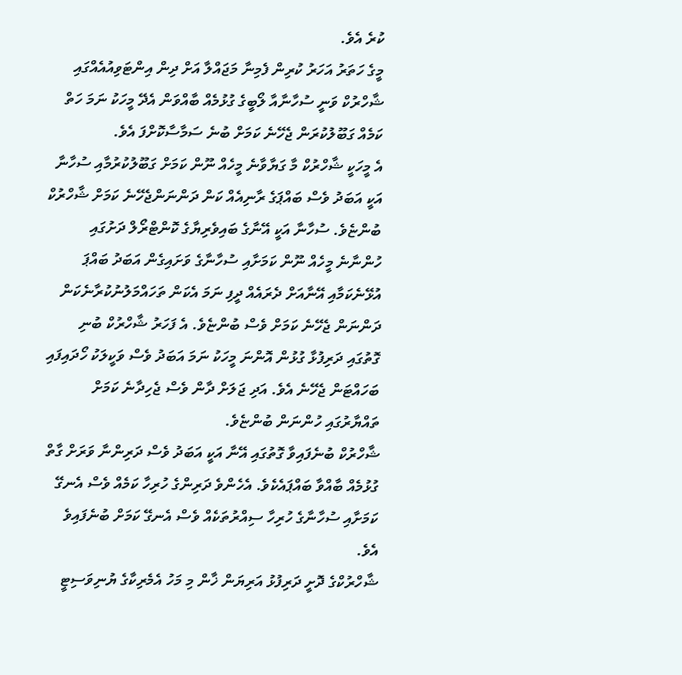ކުރެ އެވެ.
މީގެ ހަތަރު އަހަރު ކުރިން ފެމިނާ މަޖައްލާ އަށް ދިން އިންޓަވިއުއެއްގައި ޝާހްރުކް ވަނީ ސުހާނާއާ ލޯބީގެ ގުޅުމެއް ބާއްވަން އެދޭ މީހަކު ނަމަ ހަތް ކަމެއް ގަބޫލުކުރަން ޖެހޭނެ ކަމަށް ބުނެ ސަމާސާކޮށްފަ އެވެ.
އެ މީހަކީ ޝާހްރުކް މާ ގަޔާވާނެ މީހެއް ނޫން ކަމަށް ގަބޫލުކުރުމާއި ސުހާނާ އަކީ އަބަދު ވެސް ބައްޕަގެ ރާނިއެއް ކަން ދަންނަންޖެހޭނެ ކަމަށް ޝާހްރުކް ބުންޏެވެ. ސުހާނާ އަކީ އޭނާގެ ބައިވެރިޔާގެ ކޮންޓްރޯލް ދަށުގައި ހުންނާނެ މީހެއް ނޫން ކަމަށާއި ސުހާނާގެ ވަށައިގެން އަބަދު ބައްޕަ އުޅޭނެކަމާއި އޭނާއަށް ދެރައެއް ދީފި ނަމަ އެކަން ތަހައްމަލުނުކުރާނެކަން ދަންނަން ޖެހޭނެ ކަމަށް ވެސް ބުންޏެވެ. އެ ފަހަރު ޝާހްރުކް ބުނި ގޮތުގައި ދަރިފުޅާ ގުޅުން އޮންނަ މީހަކު ނަމަ އަބަދު ވެސް ވަކީލަކު ހޯދައިފައި ބަހައްޓަން ޖެހޭނެ އެވެ. އަދި ޖަލަށް ދާން ވެސް ޖެހިދާނެ ކަމަށް ތައްޔާރުގައި ހުންނަން ބުންޏެވެ.
ޝާހްރުކް ބުނެފައިވާ ގޮތުގައި އޭނާ އަކީ އަބަދު ވެސް ދަރިންނާ ވަރަށް ގާތް ގުޅުމެއް ބާއްވާ ބައްޕައެކެވެ. އެހެންވެ ދަރިންގެ ހުރިހާ ކަމެއް ވެސް އެނގޭ ކަމަށާއި ސުހާނާގެ ހުރިހާ ސިއްރުތަކެއް ވެސް އެނގޭ ކަމަށް ބުނެފައިވެ އެވެ.
ޝާހްރުކްގެ ދޮށީ ދަރިފުޅު އަރިޔަން ޚާން މި މަހު އެމެރިކާގެ ޔުނިވަސިޓީ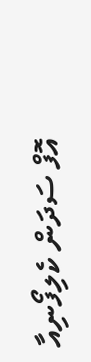އޮފް ސަދަން ކެލިފޯނިއާ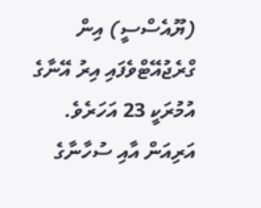(ޔޫއެސްސީ) އިން ގްރެޖުއޭޓްވެފައި އިރު އޭނާގެ އުމުރަކީ 23 އަހަރެވެ.
އަރިއަން އާއި ސުހާނާގެ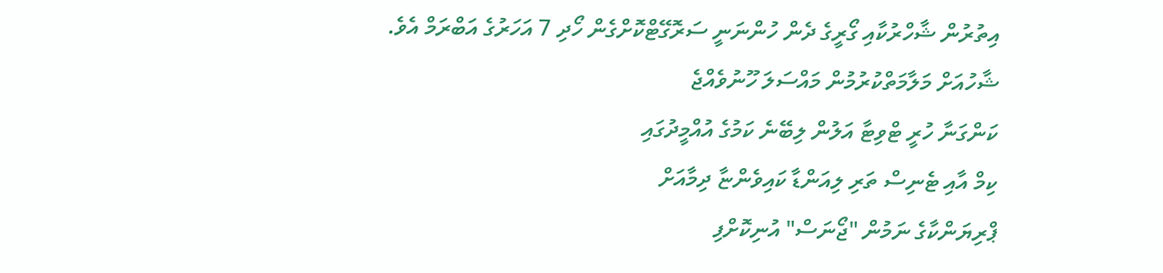އިތުރުން ޝާހްރުކާއި ގޯރީގެ ދެން ހުންނަނީ ސަރޮގޭޓްކޮށްގެން ހޯދި 7 އަހަރުގެ އަބްރަމް އެވެ.
ޝާހުއަށް މަލާމަތްކުރުމުން މައްސަލަ ހޫނުވެއްޖެ
ކަންގަނާ ހުރީ ޓްވިޓާ އަލުން ލިބޭނެ ކަމުގެ އުއްމީދުގައި
ކިމް އާއި ޓެނިސް ތަރި ލިއަންޑާ ކައިވެންޏާ ދިމާއަށް
ޕްރިޔަންކާގެ ނަމުން "ޖޯނަސް" އުނިކޮށްފި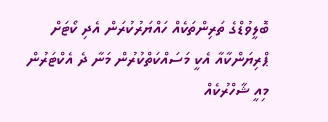ބޮލީވުޑްގެ ތަރިންތަކެއް ހައްޔަރުކުރަން އެދި ކޯޓަށް
ޕްރިޔަންކާއާ އެކީ މަސައްކަތްކުރުން މަނާ ދެ އެކްޓަރުން
މިއީ ޝާހްރުކެއް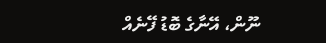ނޫން، އޭނާގެ ބޮޑު ފޭނެއް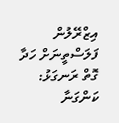އިޒްރޭލުން ފަލަސްތީނަށް ހަދާ ގޮތް ރަނގަޅު: ކަންގަނާ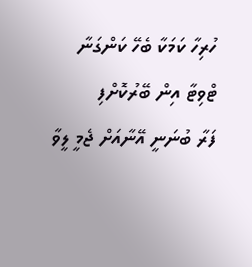ހުރިހާ ކަމަކާ ބެހޭ ކަންގަނާ ޓްވިޓާ އިން ބޭރުކޮށްފި
ފަރާ ބުނަނީ އޭނާއަށް ޖެމީ ލީވާ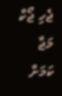ޖެހި ޖޯކް މަޖާ ކަމަށް